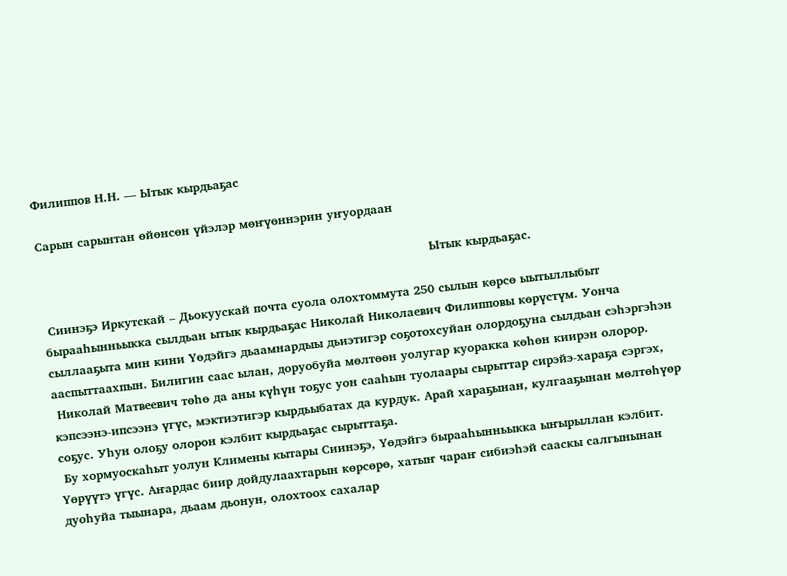Филиппов Н.Н. — Ытык кырдьаҕас

Сарын сарынтан өйөнсөн үйэлэр мөҥүөннэрин уҥуордаан

                                                                                                  Ытык кырдьаҕас.

 Сиинэҕэ Иркутскай – Дьокуускай почта суола олохтоммута 250 сылын көрсө ыытыллыбыт бырааһынньыкка сылдьан ытык кырдьаҕас Николай Николаевич Филипповы көрүстүм. Уонча сыллааҕыта мин кини Үөдэйгэ дьаамнардыы дьиэтигэр соҕотохсуйан олордоҕуна сылдьан сэһэргэһэн ааспыттаахпын. Билигин саас ылан, доруобуйа мөлтөөн уолугар куоракка көһөн киирэн олорор.
 Николай Матвеевич төһө да аны күһүн тоҕус уон сааһын туолаары сырыттар сирэйэ-хараҕа сэргэх, кэпсээнэ-ипсээнэ үгүс, мэктиэтигэр кырдьыбатах да курдук. Арай хараҕынан, кулгааҕынан мөлтөһүөр соҕус. Уһун олоҕу олорон кэлбит кырдьаҕас сырыттаҕа.
 Бу хормуоскаһыт уолун Климены кытары Сиинэҕэ, Үөдэйгэ бырааһынньыкка ыҥырыллан кэлбит. Үөрүүтэ үгүс. Аҥардас биир дойдулаахтарын көрсөрө, хатыҥ чараҥ сибиэһэй сааскы салгынынан дуоһуйа тыынара, дьаам дьонун, олохтоох сахалар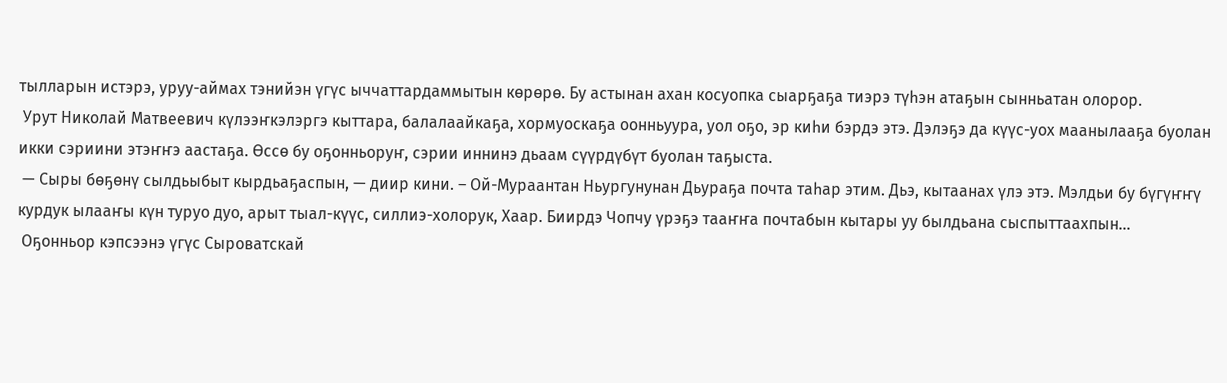тылларын истэрэ, уруу-аймах тэнийэн үгүс ыччаттардаммытын көрөрө. Бу астынан ахан косуопка сыарҕаҕа тиэрэ түһэн атаҕын сынньатан олорор.
 Урут Николай Матвеевич күлээҥкэлэргэ кыттара, балалаайкаҕа, хормуоскаҕа оонньуура, уол оҕо, эр киһи бэрдэ этэ. Дэлэҕэ да күүс-уох маанылааҕа буолан икки сэриини этэҥҥэ аастаҕа. Өссө бу оҕонньоруҥ, сэрии иннинэ дьаам сүүрдүбүт буолан таҕыста.
 — Сыры бөҕөнү сылдьыбыт кырдьаҕаспын, — диир кини. – Ой-Мураантан Ньургунунан Дьураҕа почта таһар этим. Дьэ, кытаанах үлэ этэ. Мэлдьи бу бүгүҥҥү курдук ылааҥы күн туруо дуо, арыт тыал-күүс, силлиэ-холорук, Хаар. Биирдэ Чопчу үрэҕэ тааҥҥа почтабын кытары уу былдьана сыспыттаахпын…
 Оҕонньор кэпсээнэ үгүс Сыроватскай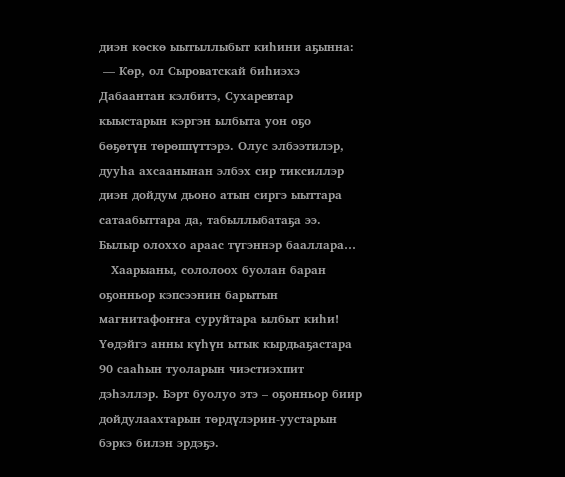диэн көскө ыытыллыбыт киһини аҕынна:
 — Көр, ол Сыроватскай биһиэхэ Дабаантан кэлбитэ, Сухаревтар кыыстарын кэргэн ылбыта уон оҕо бөҕөтүн төрөппүттэрэ. Олус элбээтилэр, дууһа ахсаанынан элбэх сир тиксиллэр диэн дойдум дьоно атын сиргэ ыыттара сатаабыттара да, табыллыбатаҕа ээ. Былыр олоххо араас түгэннэр бааллара…
   Хаарыаны, сололоох буолан баран оҕонньор кэпсээнин барытын магнитафоҥҥа суруйтара ылбыт киһи! Үөдэйгэ анны күһүн ытык кырдьаҕастара 90 сааһын туоларын чиэстиэхпит дэһэллэр. Бэрт буолуо этэ – оҕонньор биир дойдулаахтарын төрдүлэрин-уустарын бэркэ билэн эрдэҕэ.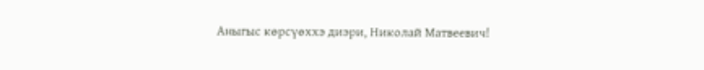Аныгыс көрсүөххэ диэри, Николай Матвеевич!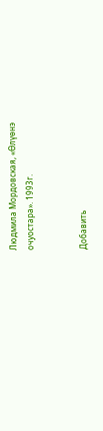Людмила Мордовская, «Өлүөнэ очуостара». 1993г.


Добавить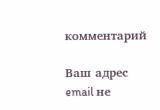комментарий

Ваш адрес email не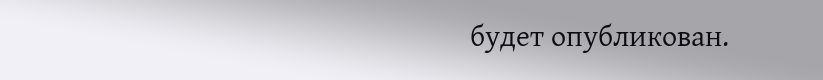будет опубликован.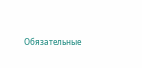Обязательные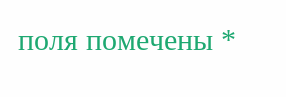поля помечены *